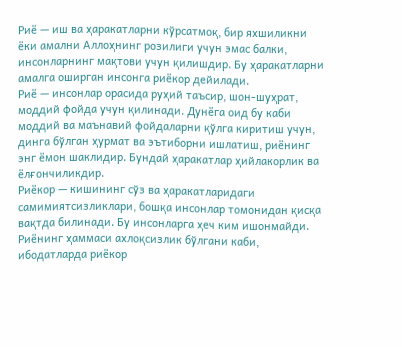Риё — иш ва ҳаракатларни кўрсатмоқ, бир яхшиликни ёки амални Аллоҳнинг розилиги учун эмас балки, инсонларнинг мақтови учун қилишдир. Бу ҳаракатларни амалга оширган инсонга риёкор дейилади.
Риё — инсонлар орасида руҳий таъсир, шон-шуҳрат, моддий фойда учун қилинади. Дунёга оид бу каби моддий ва маънавий фойдаларни қўлга киритиш учун, динга бўлган ҳурмат ва эътиборни ишлатиш, риёнинг энг ёмон шаклидир. Бундай ҳаракатлар ҳийлакорлик ва ёлғончиликдир.
Риёкор — кишининг сўз ва ҳаракатларидаги самимиятсизликлари, бошқа инсонлар томонидан қисқа вақтда билинади. Бу инсонларга ҳеч ким ишонмайди. Риёнинг ҳаммаси ахлоқсизлик бўлгани каби, ибодатларда риёкор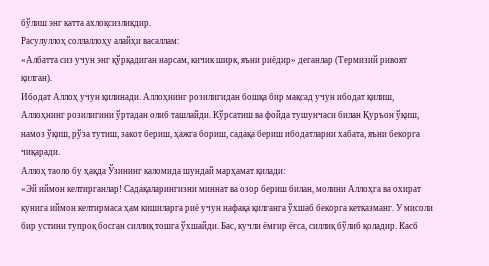бўлиш энг катта ахлоқсизликдир.
Расулуллоҳ соллаллоҳу алайҳи васаллам:
«Албатта сиз учун энг қўрқадиган нарсам, кичик ширк, яъни риёдир» деганлар (Термизий ривоят қилган).
Ибодат Аллоҳ учун қилинади. Аллоҳнинг розилигидан бошқа бир мақсад учун ибодат қилиш, Аллоҳнинг розилигини ўртадан олиб ташлайди. Кўрсатиш ва фойда тушунчаси билан Қуръон ўқиш, намоз ўқиш, рўза тутиш, закот бериш, ҳажга бориш, садақа бериш ибодатларни хабата, яъни бекорга чиқаради.
Аллоҳ таоло бу ҳақда Ўзининг каломида шундай марҳамат қилади:
«Эй иймон келтирганлар! Садақаларингизни миннат ва озор бериш билан, молини Аллоҳга ва охират кунига иймон келтирмаса ҳам кишиларга риё учун нафақа қилганга ўхшаб бекорга кетказманг. У мисоли бир устини тупроқ босган силлиқ тошга ўхшайди. Бас, кучли ёмғир ёғса, силлиқ бўлиб қоладир. Касб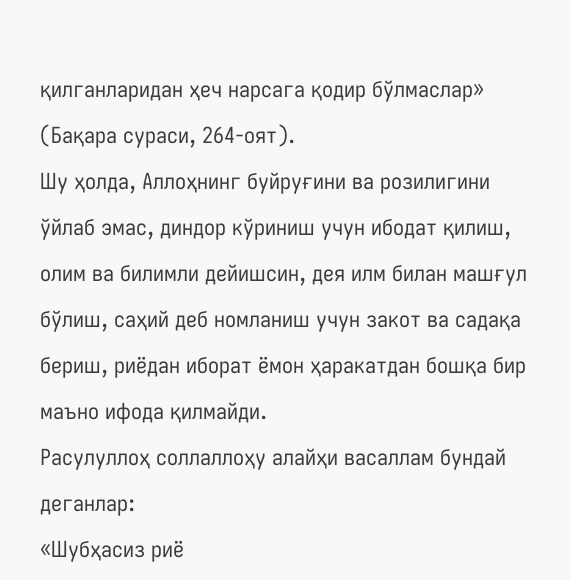қилганларидан ҳеч нарсага қодир бўлмаслар» (Бақара сураси, 264-оят).
Шу ҳолда, Аллоҳнинг буйруғини ва розилигини ўйлаб эмас, диндор кўриниш учун ибодат қилиш, олим ва билимли дейишсин, дея илм билан машғул бўлиш, саҳий деб номланиш учун закот ва садақа бериш, риёдан иборат ёмон ҳаракатдан бошқа бир маъно ифода қилмайди.
Расулуллоҳ соллаллоҳу алайҳи васаллам бундай деганлар:
«Шубҳасиз риё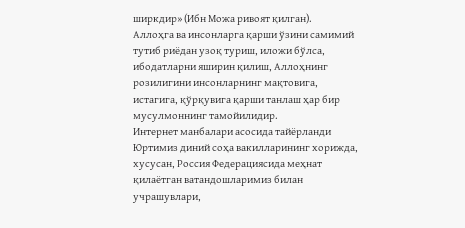ширкдир» (Ибн Можа ривоят қилган).
Аллоҳга ва инсонларга қарши ўзини самимий тутиб риёдан узоқ туриш, иложи бўлса, ибодатларни яширин қилиш, Аллоҳнинг розилигини инсонларнинг мақтовига, истагига, қўрқувига қарши танлаш ҳар бир мусулмоннинг тамойилидир.
Интернет манбалари асосида тайёрланди
Юртимиз диний соҳа вакилларининг хорижда, хусусан, Россия Федерациясида меҳнат қилаётган ватандошларимиз билан учрашувлари,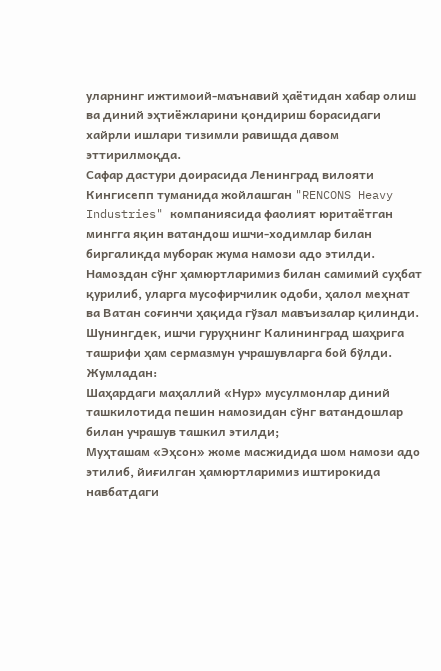уларнинг ижтимоий-маънавий ҳаётидан хабар олиш ва диний эҳтиёжларини қондириш борасидаги хайрли ишлари тизимли равишда давом эттирилмоқда.
Сафар дастури доирасида Ленинград вилояти Кингисепп туманида жойлашган "RENCONS Heavy Industries" компаниясида фаолият юритаётган мингга яқин ватандош ишчи-ходимлар билан биргаликда муборак жума намози адо этилди. Намоздан сўнг ҳамюртларимиз билан самимий суҳбат қурилиб, уларга мусофирчилик одоби, ҳалол меҳнат ва Ватан соғинчи ҳақида гўзал мавъизалар қилинди.
Шунингдек, ишчи гуруҳнинг Калининград шаҳрига ташрифи ҳам сермазмун учрашувларга бой бўлди. Жумладан:
Шаҳардаги маҳаллий «Нур» мусулмонлар диний ташкилотида пешин намозидан сўнг ватандошлар билан учрашув ташкил этилди;
Муҳташам «Эҳсон» жоме масжидида шом намози адо этилиб, йиғилган ҳамюртларимиз иштирокида навбатдаги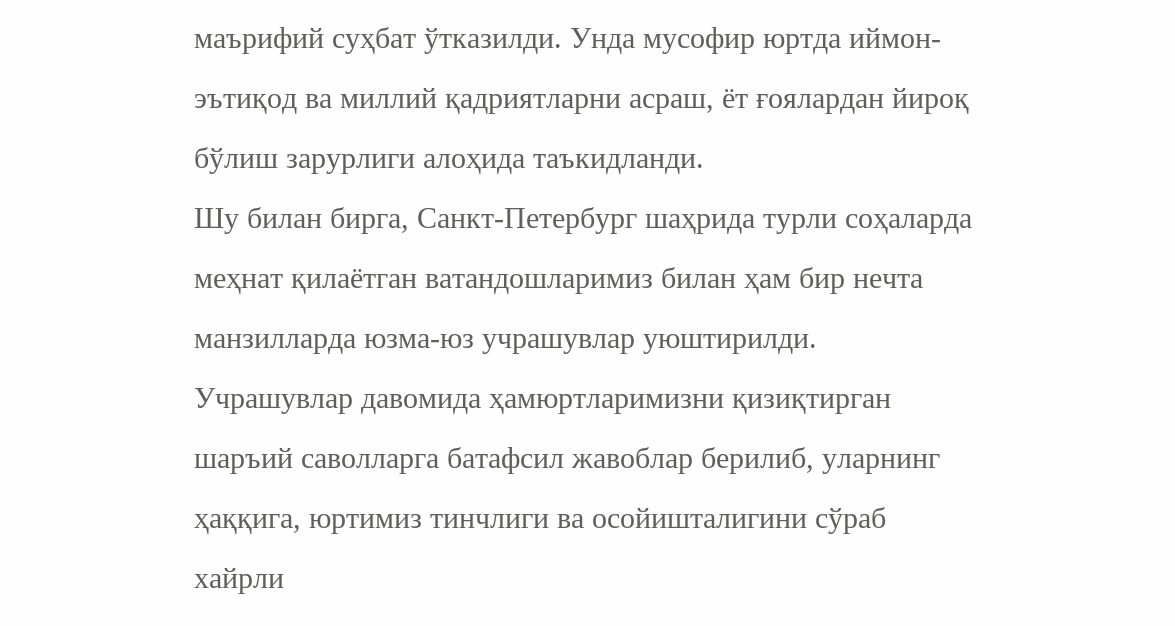маърифий суҳбат ўтказилди. Унда мусофир юртда иймон-эътиқод ва миллий қадриятларни асраш, ёт ғоялардан йироқ бўлиш зарурлиги алоҳида таъкидланди.
Шу билан бирга, Санкт-Петербург шаҳрида турли соҳаларда меҳнат қилаётган ватандошларимиз билан ҳам бир нечта манзилларда юзма-юз учрашувлар уюштирилди. Учрашувлар давомида ҳамюртларимизни қизиқтирган шаръий саволларга батафсил жавоблар берилиб, уларнинг ҳаққига, юртимиз тинчлиги ва осойишталигини сўраб хайрли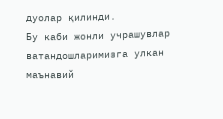дуолар қилинди.
Бу каби жонли учрашувлар ватандошларимизга улкан маънавий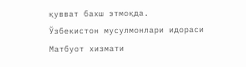қувват бахш этмоқда.
Ўзбекистон мусулмонлари идораси
Матбуот хизмати